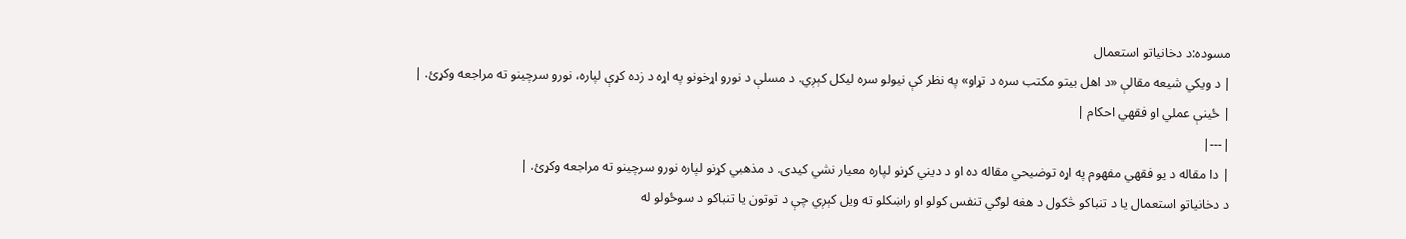مسوده:د دخانیاتو استعمال
| د ويکي شيعه مقالې «د اهل بيتو مکتب سره د تړاو» په نظر کې نيولو سره ليکل کېږي. د مسلې د نورو اړخونو په اړه د زده کړې لپاره، نورو سرچينو ته مراجعه وکړئ. |
| ځینې عملي او فقهي احکام |
|---|
| دا مقاله د یو فقهي مفهوم په اړه توضیحي مقاله ده او د دیني کړنو لپاره معیار نشي کیدی. د مذهبي کړنو لپاره نورو سرچینو ته مراجعه وکړئ. |
د دخانیاتو استعمال یا د تنباکو څکول د هغه لوګي تنفس کولو او راښکلو ته ویل کېږي چې د توتون یا تنباکو د سوځولو له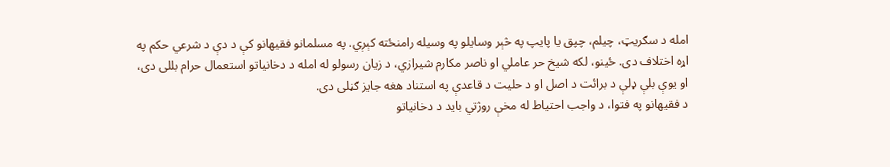امله د سګریټ، چیلم، چپق یا پایپ په څېر وسایلو په وسیله رامنځته کېږي. په مسلمانو فقیهانو کې د دې د شرعي حکم په اړه اختلاف دی. ځینو، لکه شیخ حر عاملي او ناصر مکارم شیرازي، د زیان رسولو له امله د دخانیاتو استعمال حرام بللی دی، او یوې بلې ډلې د برائت د اصل او د حلیت د قاعدې په استناد هغه جایز ګڼلی دی.
د فقیهانو په فتوا، د واجب احتیاط له مخې روژتي باید د دخانیاتو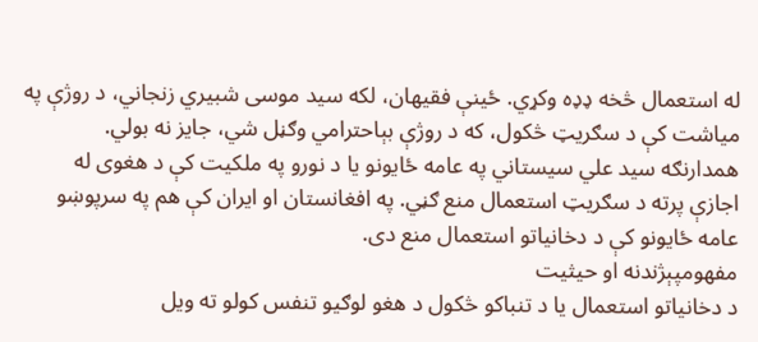له استعمال څخه ډډه وکړي. ځینې فقیهان، لکه سید موسی شبیري زنجاني، د روژې په میاشت کې د سګریټ څکول، که د روژې بېاحترامي وګڼل شي، جایز نه بولي. همدارنګه سید علي سیستاني په عامه ځایونو یا د نورو په ملکیت کې د هغوی له اجازې پرته د سګریټ استعمال منع ګڼي. په افغانستان او ایران کې هم په سرپوښو عامه ځایونو کې د دخانیاتو استعمال منع دی.
مفهومپېژندنه او حیثیت
د دخانیاتو استعمال یا د تنباکو څکول د هغو لوګیو تنفس کولو ته ویل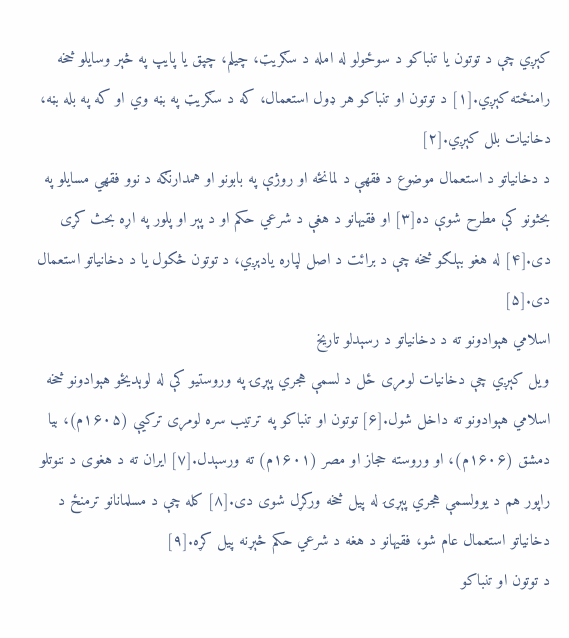کېږي چې د توتون یا تنباکو د سوځولو له امله د سګریټ، چیلم، چپق یا پایپ په څېر وسایلو څخه رامنځته کېږي.[۱] د توتون او تنباکو هر ډول استعمال، که د سګریټ په بڼه وي او که په بله بڼه، دخانیات بلل کېږي.[۲]
د دخانیاتو د استعمال موضوع د فقهې د لمانځه او روژې په بابونو او همدارنګه د نوو فقهي مسایلو په بحثونو کې مطرح شوې ده[۳] او فقیهانو د هغې د شرعي حکم او د پېر او پلور په اړه بحث کړی دی.[۴] له هغو بېلګو څخه چې د برائت د اصل لپاره یادېږي، د توتون څکول یا د دخانیاتو استعمال دی.[۵]
اسلامي هېوادونو ته د دخانیاتو د رسېدلو تاریخ
ویل کېږي چې دخانیات لومړی ځل د لسمې هجري پېړۍ په وروستیو کې له لوېدیځو هېوادونو څخه اسلامي هېوادونو ته داخل شول.[۶] توتون او تنباکو په ترتیب سره لومړی ترکیې (۱۶۰۵م)، بیا دمشق (۱۶۰۶م)، او وروسته حجاز او مصر (۱۶۰۱م) ته ورسېدل.[۷] ایران ته د هغوی د ننوتلو راپور هم د یوولسمې هجري پېړۍ له پیل څخه ورکړل شوی دی.[۸] کله چې د مسلمانانو ترمنځ د دخانیاتو استعمال عام شو، فقیهانو د هغه د شرعي حکم څېړنه پیل کړه.[۹]
د توتون او تنباکو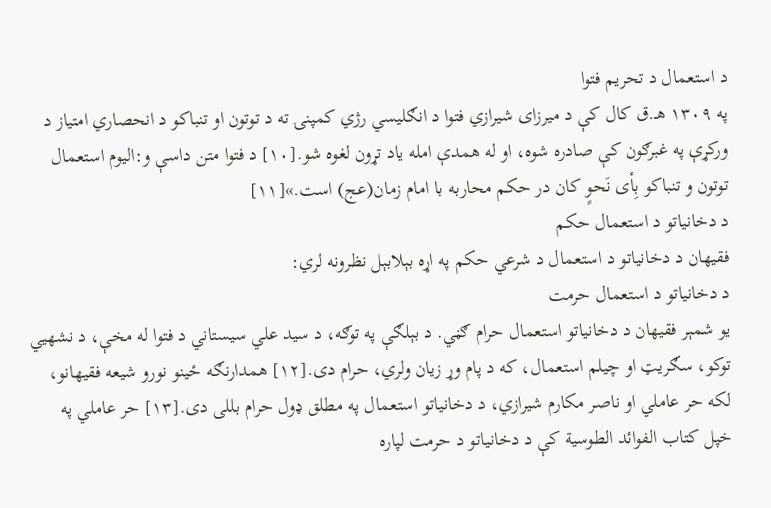د استعمال د تحریم فتوا
په ۱۳۰۹ هـ.ق کال کې د میرزای شیرازي فتوا د انګلیسي رژي کمپنۍ ته د توتون او تنباکو د انحصاري امتیاز د ورکړې په غبرګون کې صادره شوه، او له همدې امله یاد تړون لغوه شو.[۱۰] د فتوا متن داسې و:الیوم استعمال توتون و تنباکو بِأی نَحوٍ کان در حکم محاربه با امام زمان(عج) است.»[۱۱]
د دخانیاتو د استعمال حکم
فقیهان د دخانیاتو د استعمال د شرعي حکم په اړه بېلابېل نظرونه لري:
د دخانیاتو د استعمال حرمت
یو شمېر فقیهان د دخانیاتو استعمال حرام ګڼي. د بېلګې په توګه، د سید علي سیستاني د فتوا له مخې، د نشهیي توکو، سګریټ او چیلم استعمال، که د پام وړ زیان ولري، حرام دی.[۱۲] همدارنګه ځینو نورو شیعه فقیهانو، لکه حر عاملي او ناصر مکارم شیرازي، د دخانیاتو استعمال په مطلق ډول حرام بللی دی.[۱۳] حر عاملي په خپل کتاب الفوائد الطوسیة کې د دخانیاتو د حرمت لپاره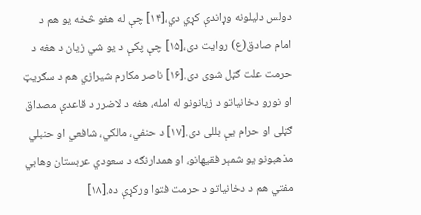دولس دلیلونه وړاندې کړي دي،[۱۴] چې له هغو څخه یو هم د امام صادق(ع) روایت دی،[۱۵] چې پکې د یو شي زیان د هغه د حرمت علت ګڼل شوی دی.[۱۶] ناصر مکارم شیرازي هم د سګریټ او نورو دخانیاتو د زیانونو له امله، هغه د لاضرر د قاعدې مصداق ګڼلی او حرام یې بللی دی.[۱۷] د حنفي، مالکي، شافعي او حنبلي مذهبونو یو شمېر فقیهانو، او همدارنګه د سعودي عربستان وهابي مفتي هم د دخانیاتو د حرمت فتوا ورکړې ده.[۱۸]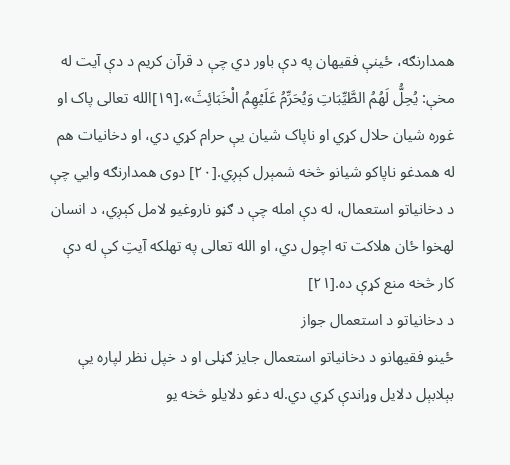همدارنګه، ځینې فقیهان په دې باور دي چې د قرآن کریم د دې آیت له مخې: يُحِلُّ لَهُمُ الطَّيِّبَاتِ وَيُحَرِّمُ عَلَيْهِمُ الْخَبَائِثَ»،[۱۹]الله تعالی پاک او غوره شیان حلال کړي او ناپاک شیان یې حرام کړي دي، او دخانیات هم له همدغو ناپاکو شیانو څخه شمېرل کېږي.[۲۰] دوی همدارنګه وایي چې د دخانیاتو استعمال، له دې امله چې د ګڼو ناروغیو لامل کېږي، د انسان لهخوا ځان هلاکت ته اچول دي، او الله تعالی په تهلکه آیتِ کې له دې کار څخه منع کړې ده.[۲۱]
د دخانیاتو د استعمال جواز
ځینو فقیهانو د دخانیاتو استعمال جایز ګڼلی او د خپل نظر لپاره یې بېلابېل دلایل وړاندې کړي دي.له دغو دلایلو څخه یو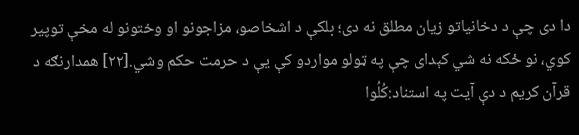دا دی چې د دخانیاتو زیان مطلق نه دی؛ بلکې د اشخاصو، مزاجونو او وختونو له مخې توپیر کوي، نو ځکه نه شي کېدای چې په ټولو مواردو کې یې د حرمت حکم وشي.[۲۲] همدارنګه د قرآن کریم د دې آیت په استناد:كُلُوا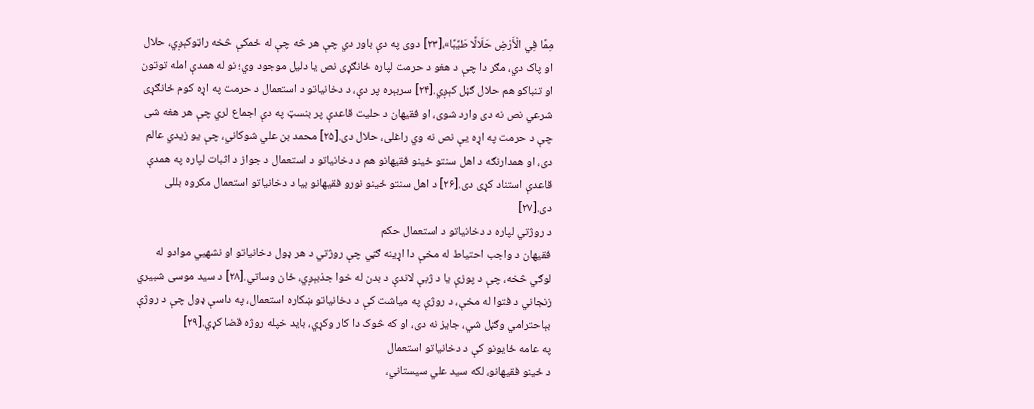مِمَّا فِي الْأَرْضِ حَلَالًا طَيِّبًا»،[۲۳] دوی په دې باور دي چې هر څه چې له ځمکې څخه راټوکېږي، حلال او پاک دي، مګر دا چې د هغو د حرمت لپاره ځانګړی نص یا دلیل موجود وي؛ نو له همدې امله توتون او تنباکو هم حلال ګڼل کېږي.[۲۴] سربېره پر دې، د دخانیاتو د استعمال د حرمت په اړه کوم ځانګړی شرعي نص نه دی وارد شوی، او فقیهان د حلیت قاعدې پر بنسټ په دې اجماع لري چې هر هغه شی چې د حرمت په اړه یې نص نه وي راغلی، حلال دی.[۲۵] محمد بن علي شوکاني، چې یو زیدي عالم دی، او همدارنګه د اهل سنتو ځینو فقیهانو هم د دخانیاتو د استعمال د جواز د اثبات لپاره په همدې قاعدې استناد کړی دی.[۲۶] د اهل سنتو ځینو نورو فقیهانو بیا د دخانیاتو استعمال مکروه بللی دی.[۲۷]
د روژتي لپاره د دخانیاتو د استعمال حکم
فقیهان د واجب احتیاط له مخې دا اړینه ګڼي چې روژتي د هر ډول دخانیاتو او نشهیي موادو له لوګي څخه، چې د پوزې یا د ژبې لاندې د بدن له خوا جذبېږي، ځان وساتي.[۲۸] د سید موسی شبیري زنجاني د فتوا له مخې، د روژې په میاشت کې د دخانیاتو ښکاره استعمال، په داسې ډول چې د روژې بېاحترامي وګڼل شي، جایز نه دی، او که څوک دا کار وکړي، باید خپله روژه قضا کړي.[۲۹]
په عامه ځایونو کې د دخانیاتو استعمال
د ځینو فقیهانو، لکه سید علي سیستاني،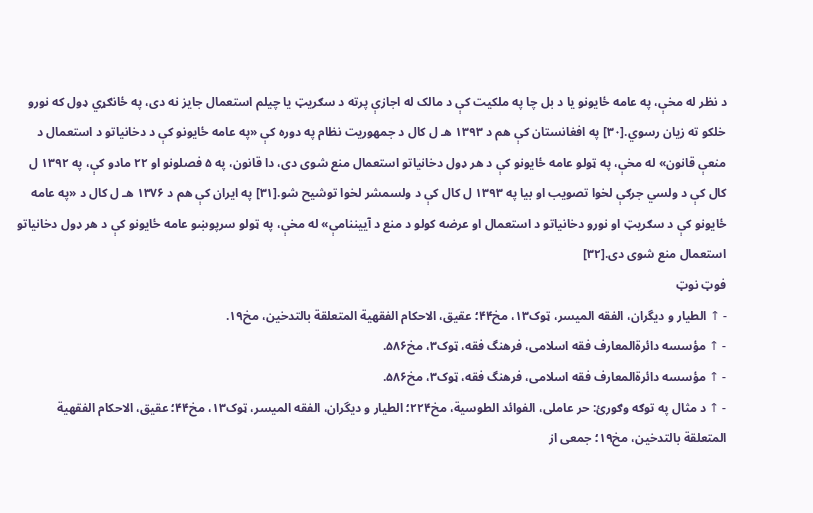د نظر له مخې، په عامه ځایونو یا د بل چا په ملکیت کې د مالک له اجازې پرته د سګریټ یا چیلم استعمال جایز نه دی، په ځانګړي ډول که نورو خلکو ته زیان رسوي.[۳۰] په افغانستان کې هم د ۱۳۹۳ هـ ل کال د جمهوریت نظام په دوره کې «په عامه ځایونو کې د دخانیاتو د استعمال د منعې قانون» له مخې، په ټولو عامه ځایونو کې د هر ډول دخانیاتو استعمال منع شوی دی، دا قانون، په ۵ فصلونو او ۲۲ مادو کې، په ۱۳۹۲ ل کال کې د ولسي جرګې لخوا تصویب او بیا په ۱۳۹۳ ل کال کې د ولسمشر لخوا توشیح شو.[۳۱] په ایران کې هم د ۱۳۷۶ هـ ل کال د «په عامه ځایونو کې د سګریټ او نورو دخانیاتو د استعمال او عرضه کولو د منع د آییننامې» له مخې، په ټولو سرپوښو عامه ځایونو کې د هر ډول دخانیاتو استعمال منع شوی دی.[۳۲]
فوټ نوټ
- ↑ الطیار و دیگران، الفقه المیسر، ټوک۱۳، مخ۴۴؛ عقیق، الاحكام الفقهیة المتعلقة بالتدخین، مخ۱۹.
- ↑ مؤسسه دائرةالمعارف فقه اسلامی، فرهنگ فقه، ټوک۳، مخ۵۸۶.
- ↑ مؤسسه دائرةالمعارف فقه اسلامی، فرهنگ فقه، ټوک۳، مخ۵۸۶.
- ↑ د مثال په توګه وګورئ: حر عاملی، الفوائد الطوسیة، مخ۲۲۴؛ الطیار و دیگران، الفقه المیسر، ټوک۱۳، مخ۴۴؛ عقیق، الاحكام الفقهیة المتعلقة بالتدخین، مخ۱۹؛ جمعی از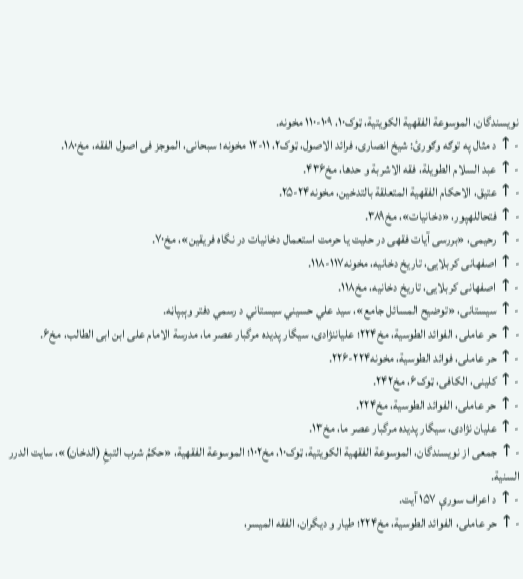نویسندگان، الموسوعة الفقهیة الکویتیة، ټوک۱۰، ۱۰۹-۱۱۰ مخونه.
- ↑ د مثال په توګه وګورئ: شیخ انصاری، فرائد الاصول، ټوک۲، ۱۱-۱۲ مخونه؛ سبحانی، الموجز فی اصول الفقه، مخ۱۸۰.
- ↑ عبد السلام الطویلة، فقه الاشربة و حدها، مخ۴۳۶.
- ↑ عتیق، الاحکام الفقهیة المتعلقة بالتدخین، مخونه۲۴-۲۵.
- ↑ فتحاللهپور، «دخانیات»، مخ۳۸۹.
- ↑ رحیمی، «بررسی آیات فقهی در حلیت یا حرمت استعمال دخانیات در نگاه فریقین»، مخ۷۰.
- ↑ اصفهانی کربلایی، تاریخ دخانیه، مخونه۱۱۷-۱۱۸.
- ↑ اصفهانی کربلایی، تاریخ دخانیه، مخ۱۱۸.
- ↑ سیستانی، «توضیح المسائل جامع»، سید علي حسیني سیستاني د رسمي دفتر وېبپاڼه.
- ↑ حر عاملی، الفوائد الطوسیة، مخ۲۲۴؛ علیاننژادی، سیگار پدیده مرگبار عصر ما، مدرسة الامام علی ابن ابی الطالب، مخ۶.
- ↑ حر عاملی، فوائد الطوسیة، مخونه۲۲۴-۲۲۶.
- ↑ کلینی، الکافی، ټوک۶، مخ۲۴۲.
- ↑ حر عاملی، الفوائد الطوسیة، مخ۲۲۴.
- ↑ علیان نژادی، سیگار پدیده مرگبار عصر ما، مخ۱۳.
- ↑ جمعی از نویسندگان، الموسوعة الفقهیة الکویتیة، ټوک۱۰، مخ۱۰۲؛ الموسوعة الفقهیة، «حكمُ شرب التبغِ (الدخان)»، سایت الدرر السنیة.
- ↑ د اعراف سورې ۱۵۷ آیت.
- ↑ حر عاملی، الفوائد الطوسیة، مخ۲۲۴؛ طیار و دیگران، الفقه المیسر،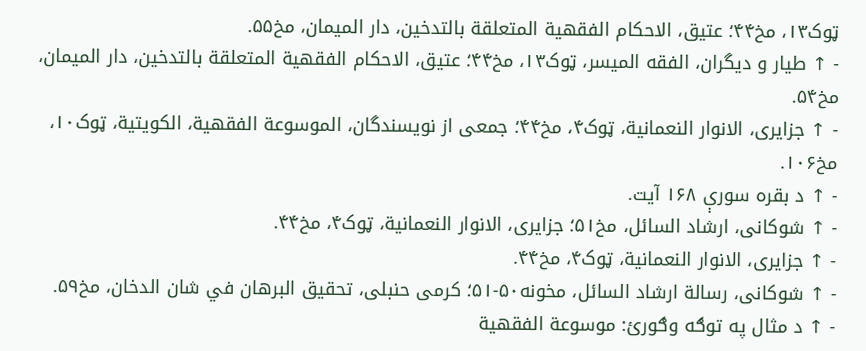ټوک۱۳، مخ۴۴؛ عتیق، الاحکام الفقهیة المتعلقة بالتدخین، دار المیمان، مخ۵۵.
- ↑ طیار و دیگران، الفقه المیسر، ټوک۱۳، مخ۴۴؛ عتیق، الاحکام الفقهیة المتعلقة بالتدخین، دار المیمان، مخ۵۴.
- ↑ جزایری، الانوار النعمانیة، ټوک۴، مخ۴۴؛ جمعی از نویسندگان، الموسوعة الفقهیة، الکویتیة، ټوک۱۰، مخ۱۰۶.
- ↑ د بقره سورې ۱۶۸ آیت.
- ↑ شوکانی، ارشاد السائل، مخ۵۱؛ جزایری، الانوار النعمانیة، ټوک۴، مخ۴۴.
- ↑ جزایری، الانوار النعمانیة، ټوک۴، مخ۴۴.
- ↑ شوکانی، رسالة ارشاد السائل، مخونه۵۰-۵۱؛ کرمی حنبلی، تحقيق البرهان في شان الدخان، مخ۵۹.
- ↑ د مثال په توګه وګورئ: موسوعة الفقهیة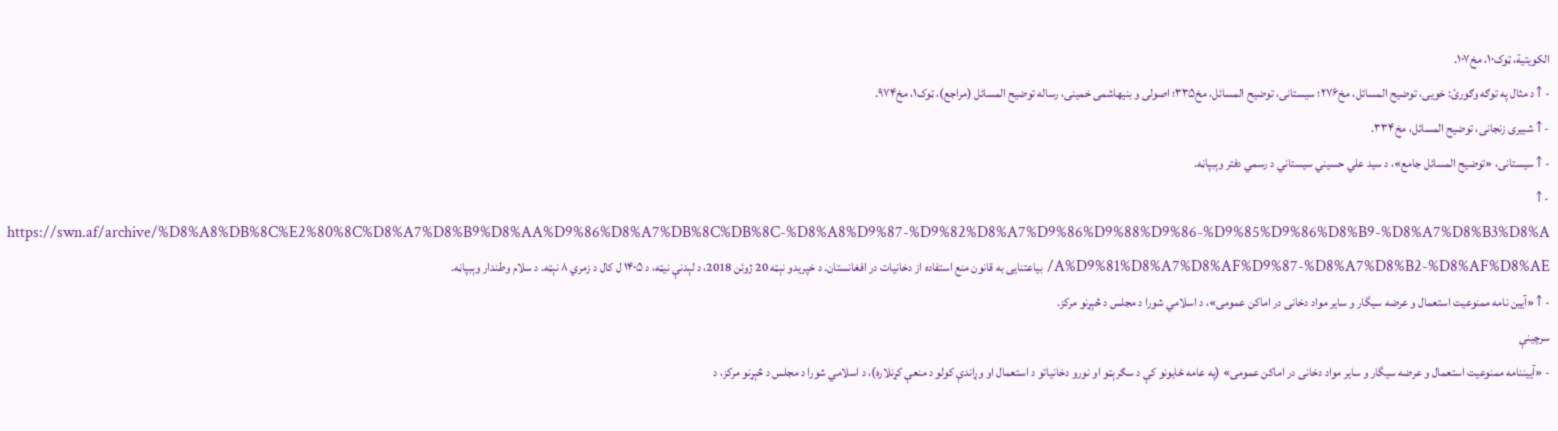الکویتیة، ټوک۱۰، مخ۱۰۷.
- ↑ د مثال په توګه وګورئ: خویی، توضیح المسائل، مخ۲۷۶؛ سیستانی، توضیح المسائل، مخ۳۳۵؛ اصولی و بنیهاشمی خمینی، رساله توضیح المسائل (مراجع)، ټوک۱، مخ۹۷۴.
- ↑ شبیری زنجانی، توضیح المسائل، مخ۳۳۴.
- ↑ سیستانی، «توضیح المسائل جامع»، د سید علي حسیني سیستاني د رسمي دفتر وېبپاڼه.
- ↑ https://swn.af/archive/%D8%A8%DB%8C%E2%80%8C%D8%A7%D8%B9%D8%AA%D9%86%D8%A7%DB%8C%DB%8C-%D8%A8%D9%87-%D9%82%D8%A7%D9%86%D9%88%D9%86-%D9%85%D9%86%D8%B9-%D8%A7%D8%B3%D8%AA%D9%81%D8%A7%D8%AF%D9%87-%D8%A7%D8%B2-%D8%AF%D8%AE/ بیاعتنایی به قانون منع استفاده از دخانیات در افغانستان. د خپریدو نېټه 20 ژوئن 2018، د لېدنې نیټه، د ۱۴۰۵ ل کال د زمري ۸ نېټه. د سلام وطندار وېبپاڼه.
- ↑ «آیین نامه ممنوعیت استعمال و عرضه سیگار و سایر مواد دخانی در اماکن عمومی»، د اسلامي شورا د مجلس د څېړنو مرکز.
سرچينې
- «آییننامه ممنوعیت استعمال و عرضه سیگار و سایر مواد دخانی در اماکن عمومی» (په عامه ځایونو کې د سګرېټو او نورو دخانیاتو د استعمال او وړاندې کولو د منعې کړنلاره)، د اسلامي شورا د مجلس د څېړنو مرکز، د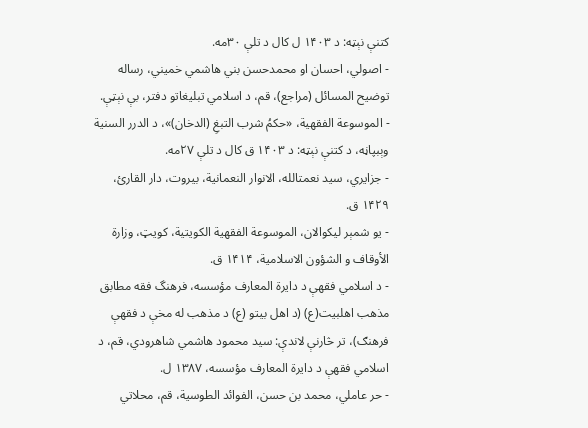کتنې نېټه: د ۱۴۰۳ ل کال د تلې ۳۰مه.
- اصولي، احسان او محمدحسن بني هاشمي خمیني، رساله توضیح المسائل (مراجع)، قم، د اسلامي تبلیغاتو دفتر، بې نېټې.
- الموسوعة الفقهیة، «حكمُ شرب التبغِ (الدخان)»، د الدرر السنیة وېبپاڼه، د کتنې نېټه: د ۱۴۰۳ ق کال د تلې ۲۷مه.
- جزایري، سید نعمتالله، الانوار النعمانیة، بیروت، دار القارئ، ۱۴۲۹ ق.
- یو شمېر لیکوالان، الموسوعة الفقهیة الکویتیة، کویټ، وزارة الأوقاف و الشؤون الاسلامیة، ۱۴۱۴ ق.
- د اسلامي فقهې د دایرة المعارف مؤسسه، فرهنگ فقه مطابق مذهب اهلبیت(ع) (د اهل بیتو (ع) د مذهب له مخې د فقهې فرهنګ)، تر څارنې لاندې: سید محمود هاشمي شاهرودي، قم، د اسلامي فقهې د دایرة المعارف مؤسسه، ۱۳۸۷ ل.
- حر عاملي، محمد بن حسن، الفوائد الطوسیة، قم، محلاتي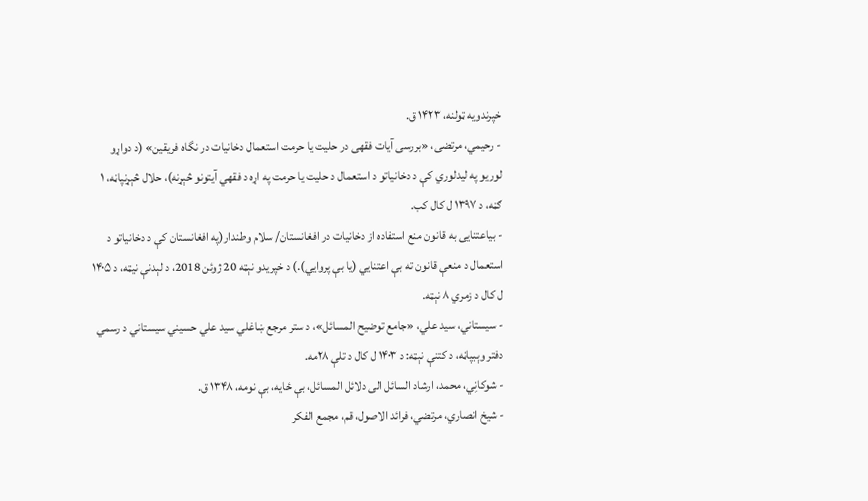خپرندویه ټولنه، ۱۴۲۳ ق.
- رحیمي، مرتضی، «بررسی آیات فقهی در حلیت یا حرمت استعمال دخانیات در نگاه فریقین» (د دواړو لوریو په لیدلوري کې د دخانیاتو د استعمال د حلیت یا حرمت په اړه د فقهي آیتونو څېړنه)، حلال څېړنپاڼه، ۱ ګڼه، د ۱۳۹۷ ل کال کب.
- بیاعتنایی به قانون منع استفاده از دخانیات در افغانستان/ سلام وطندار(په افغانستان کې د دخانیاتو د استعمال د منعې قانون ته بې اعتنايي (یا بې پروايي).) د خپریدو نېټه 20 ژوئن 2018، د لېدنې نیټه، د ۱۴۰۵ ل کال د زمري ۸ نېټه.
- سیستاني، سید علي، «جامع توضیح المسائل»، د ستر مرجع ښاغلي سید علي حسیني سیستاني د رسمي دفتر وېبپاڼه، د کتنې نېټه: د ۱۴۰۳ ل کال د تلې ۲۸مه.
- شوکانِي، محمد، ارشاد السائل الی دلائل المسائل، بې ځایه، بې نومه، ۱۳۴۸ ق.
- شیخ انصاري، مرتضي، فرائد الاصول، قم، مجمع الفکر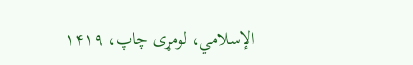الإسلامي، لومړی چاپ، ۱۴۱۹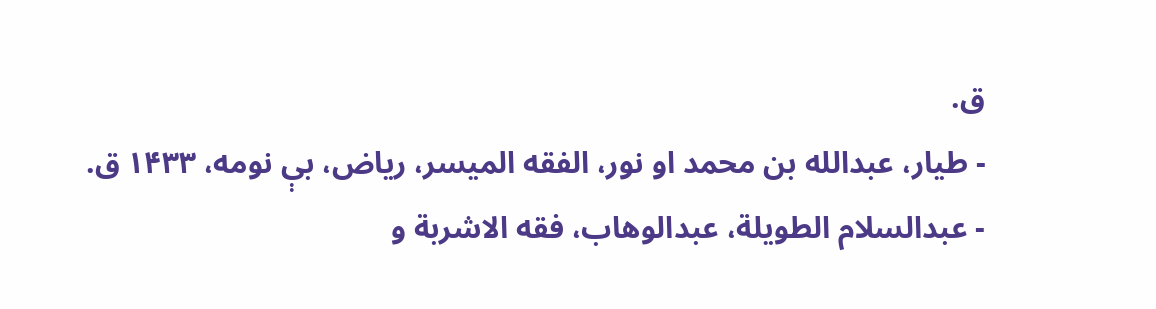ق.
- طیار، عبدالله بن محمد او نور، الفقه المیسر، ریاض، بې نومه، ۱۴۳۳ ق.
- عبدالسلام الطویلة، عبدالوهاب، فقه الاشربة و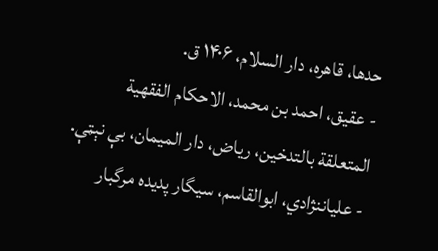حدها، قاهره، دار السلام، ۱۴۰۶ ق.
- عقیق، احمد بن محمد، الاحکام الفقهیة المتعلقة بالتدخین، ریاض، دار المیمان، بې نېټې.
- علیاننژادي، ابوالقاسم، سیگار پدیده مرگبار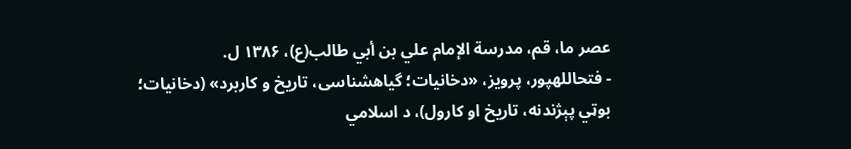عصر ما، قم، مدرسة الإمام علي بن أبي طالب(ع)، ۱۳۸۶ ل.
- فتحاللهپور، پرویز، «دخانیات؛ گیاهشناسی، تاریخ و کاربرد» (دخانیات؛ بوټي پېژندنه، تاریخ او کارول)، د اسلامي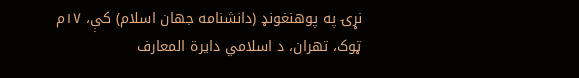نړۍ په پوهنغونډ (دانشنامه جهان اسلام) کې، ۱۷م ټوک، تهران، د اسلامي دایرة المعارف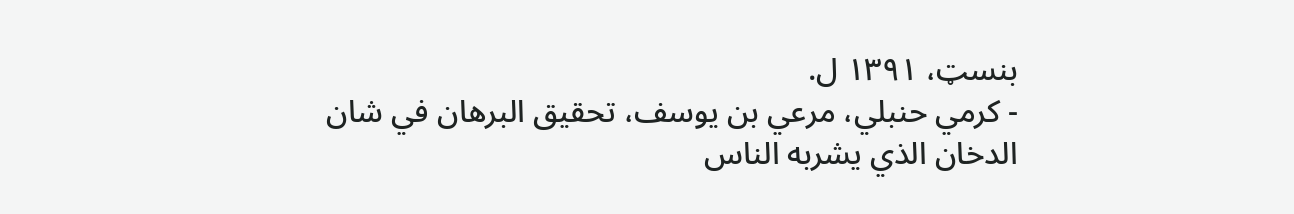بنسټ، ۱۳۹۱ ل.
- کرمي حنبلي، مرعي بن یوسف، تحقیق البرهان في شان الدخان الذي یشربه الناس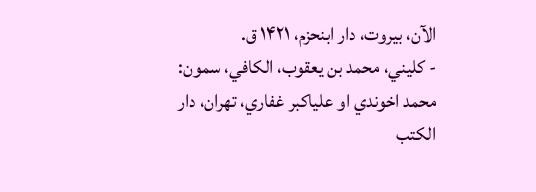الآن، بیروت، دار ابنحزم، ۱۴۲۱ ق.
- کلیني، محمد بن یعقوب، الکافي، سمون: محمد اخوندي او علياکبر غفاري، تهران، دار الکتب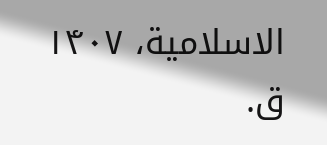الاسلامیة، ۱۴۰۷ ق.